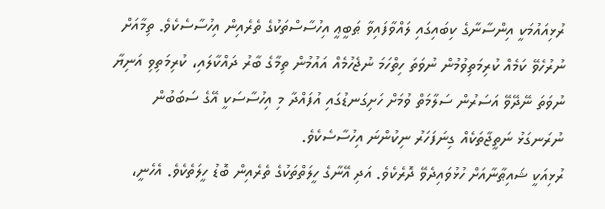ރުޅިއައުމަކީ އިންސާނާގެ ކިބައިގައި ލައްވާފައިވާ ޠަބީޢީ އިހުސާސްތަކުގެ ތެރެއިން އިހުސާސެކެވެ. ތިމާއަށް ނުރުހެވޭ ކަމެއް ކުރިމަތިވުމުން ނުވަތަ ހިތްހަމަ ނުޖެހުމެއް އައުމުން ތިމާގެ ބާރު ދައްކާލައި، ކުރިމަތިވި އަނިޔާ ނުވަތަ ނޭދޭވޭ އަސަރުން ސަލާމަތް ވުމަށް ހަށިގަނޑުގައި އުފައްދާ މި އިހުސާސަކީ އޭގެ ސަބަބުން ނުރަނގަޅު ނަތީޖާތަކެއް ގިނަފަހަރު ނިކުންނަ އިހުސާސެކެވެ.
ރުޅިއަކީ ޝައިޠާނާއަށް ހުޅުވައިދެވޭ ދޮރެކެވެ. އަދި އޭނާގެ ހީލަތްތަކުގެ ތެރެއިން ބޮޑު ހީލަތެކެވެ. އެހެނީ،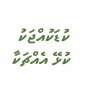ކުޑަކުއްޖަކު ކުޅޭ އެއްޗަކާ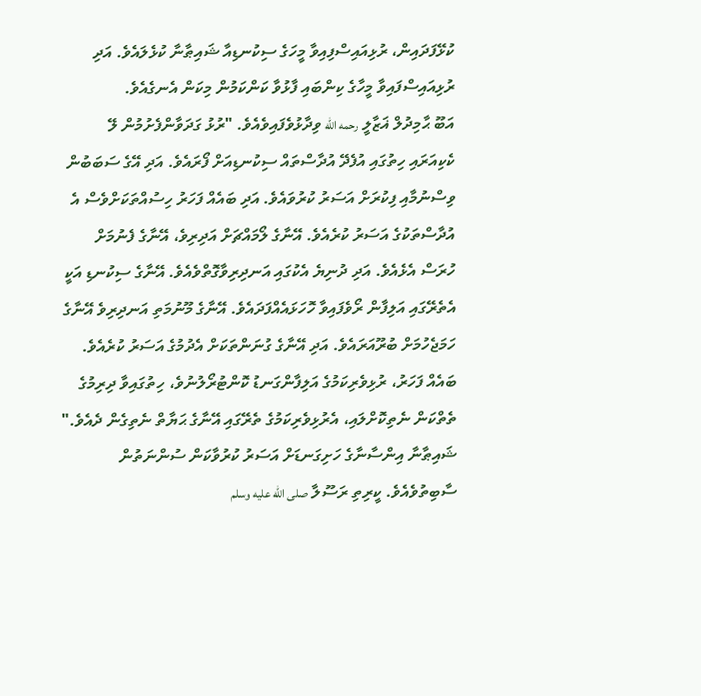ކުޅޭފަދައިން، ރުޅިއައިސްފިއިވާ މީހަގެ ސިކުނޑިއާ ޝައިޠާނާ ކުޅެލައެވެ. އަދި ރުޅިއައިސްފައިވާ މީހާގެ ކިންބައި ފާޅުވާ ކަންކަމުން މިކަން އެނގެއެވެ.
އަބޫ ޙާމިދުލް ޣަޒާލީ رحمه الله ވިދާޅުވެފައިވެއެވެ. "ރުޅު ގަދަވާންފެށުމުން ލޭ ކެކިއަރައި ހިތުގައި އުފެދޭ އުދާސްތައް ސިކުނޑިއަށް ފޯރައެވެ. އަދި އޭގެ ސަބަބުން ވިސްނުމާއި ފިކުރަށް އަސަރު ކުރުވައެވެ. އަދި ބައެއް ފަހަރު ހިސުއްތަކަށްވެސް އެ އުދާސްތަކުގެ އަސަރު ކުރެއެވެ. އޭނާގެ ލޯމައްޗަށް އަދިރިވެ، އޭނާގެ ފެނުމަށް ހުރަސް އެޅެއެވެ. އަދި ދުނިޔެ އެކުގައި އަނދިރިވާގޮތްވެއެވެ. އޭނާގެ ސިކުނޑި އަކީ އެތެރޭގައި އަލިފާން ރޯވެފައިވާ ހޮހަޅައެއްފަދައެވެ. އޭނާގެ މޫނުމަތި އަނދިރިވެ އޭނާގެ ހަމަޖެހުމަށް ބުރޫއަރައެވެ. އަދި އޭނާގެ ގުނަންތަކަށް އެދުމުގެ އަސަރު ކުރެއެވެ. ބައެއް ފަހަރު، ރުޅިވެރިކަމުގެ އަލިފާންގަނޑު ކޮންޓުރޯލުނުވެ، ހިތުގައިވާ ދިރިމުގެ ތެތްކަން ނެތިކޮށްލައި، އެރުޅިވެރިކަމުގެ ތެރޭގައި އޭނާގެ ޙަޔާތް ނެތިގެން ދެއެވެ."
ޝައިޠާނާ އިންސާނާގެ ހަށިގަނޑަށް އަސަރު ކުރުވާކަން ސުންނަތުން ސާބިތުވެއެވެ. ކީރިތި ރަސޫލާ صلى الله عليه وسلم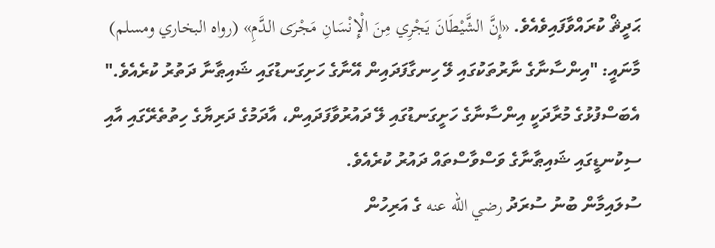ޙަދީޘް ކުރައްވާފައިވެއެވެ. «إِنَّ الشَّيْطَانَ يَجْرِي مِنَ الْإِنْسَانِ مَجْرَى الدَّمِ» (رواه البخاري ومسلم) މާނައީ: "އިންސާނާގެ ނާރުތަކުގައި ލޭ ހިނގާފަދައިން އޭނާގެ ހަށިގަނޑުގައި ޝައިޠާނާ ދަތުރު ކުރެއެވެ." އެބަސްފުޅުގެ މުރާދަކީ އިންސާނާގެ ހަށީގަނޑުގައި ލޭ ދައުރުވާފަދައިން، އާދަމުގެ ދަރިޔާގެ ހިތުތެރޭގައި އާއި ސިކުނޑީގައި ޝައިޠާނާގެ ވަސްވާސްތައް ދައުރު ކުރެއެވެ.
ސުލައިމާން ބުނު ސުރަދު رضي الله عنه ގެ އަރިހުން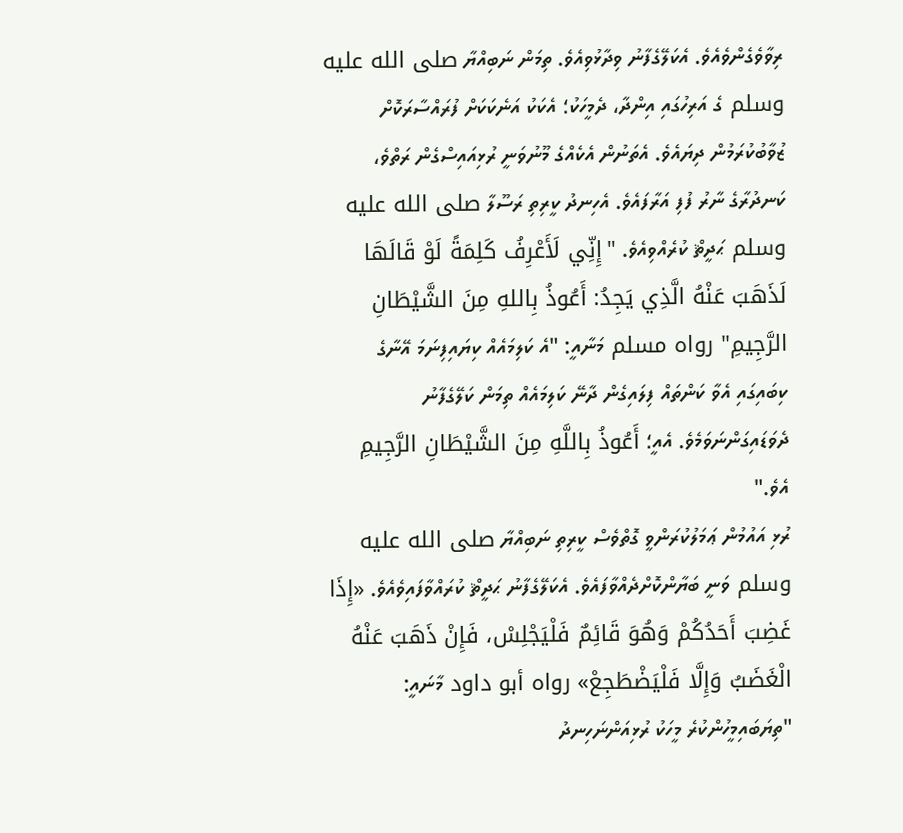ރިވާވެގެންވެއެވެ. އެކަލޭގެފާނު ވިދާޅުވިއެވެ. ތިމަން ނަބިއްޔާ صلى الله عليه وسلم ގެ އަރިހުގައި އިންދާ، ދެމީހަކު؛ އެކަކު އަނެކަކަށް ފުރައްސާރަކޮށް ޒުވާބުކުރަމުން ދިޔައެވެ. އެތަނުން އެކެއްގެ މޫނުވަނީ ރުޅިއައިސްގެން ރަތްވެ، ކަނދުރާގެ ނާރު ފުފި އަރާފައެވެ. އެހިނދު ކީރިތި ރަސޫލާ صلى الله عليه وسلم ޙަދީޘް ކުރެއްވިއެވެ. "إِنِّي لَأَعْرِفُ كَلِمَةً لَوْ قَالَهَا لَذَهَبَ عَنْهُ الَّذِي يَجِدُ: أَعُوذُ بِاللهِ مِنَ الشَّيْطَانِ الرَّجِيمِ" رواه مسلم މަނާއީ: "އެ ކަލިމައެއް ކިޔައިފިނަމަ އޭނާގެ ކިބައިގައި އެވާ ކަންތައް ފިލައިގެން ދާނޭ ކަލިމައެއް ތިމަން ކަލޭގެފާނު ދެވަޑައިގަންނަވަމެވެ. އެއީ؛ أَعُوذُ بِاللَّهِ مِنَ الشَّيْطَانِ الرَّجِيمِ އެވެ."
ރުޅި އައުމުން ޢަމަލުކުރަންވީ ގޮތްވެސް ކީރިތި ނަބިއްޔާ صلى الله عليه وسلم ވަނީ ބަޔާންކޮށްދެއްވާފައެވެ. އެކަލޭގެފާނު ޙަދީޘް ކުރައްވާފައިވެއެވެ. «إِذَا غَضِبَ أَحَدُكُمْ وَهُوَ قَائِمٌ فَلْيَجْلِسْ، فَإِنْ ذَهَبَ عَنْهُ الْغَضَبُ وَإِلَّا فَلْيَضْطَجِعْ» رواه أبو داود މާނައީ: "ތިޔަބައިމީހުންކުރެ މީހަކު ރުޅިއަންނަހިނދު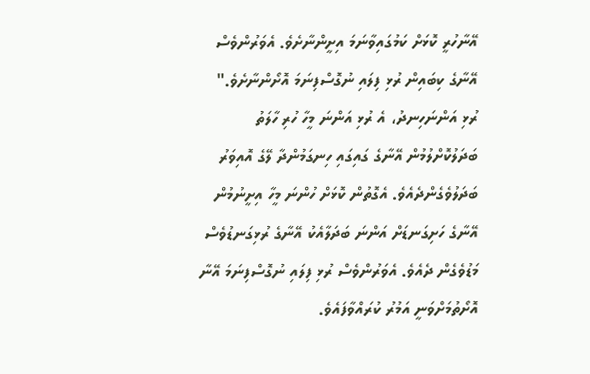އޭނާހުރީ ކޮޅަށް ކަމުގައިވާނަމަ އިށީންނާށެވެ. އެވަރުންވެސް އޭނާގެ ކިބައިން ރުޅި ފިލައި ނުގޮސްފިނަމަ އޮށޯންނާށެވެ."
ރުޅި އަންނަހިނދު، އެ ރުޅި އަންނަ މީހާ ހުރި ހާލަތު ބަދަލުކޮށްލުމުން އޭނާގެ ގައިގައި ހިނގަމުންދާ ލޭގެ އޮއިވަރު ބަދަލުވެގެންދެއެވެ. އެގޮތުން ކޮޅަށް ހުންނަ މީހާ އިށީނުމުން އޭނާގެ ހަށިގަނޑަށް އަންނަ ބަދަލާއެކު އޭނާގެ ރުޅިގަނޑުވެސް މަޑުވެގެން ދެއެވެ. އެވަރުންވެސް ރުޅި ފިލައި ނުގޮސްފިނަމަ އޭނާ އޮށޯތުމަށްވަނީ އަމުރު ކުރައްވާފައެވެ.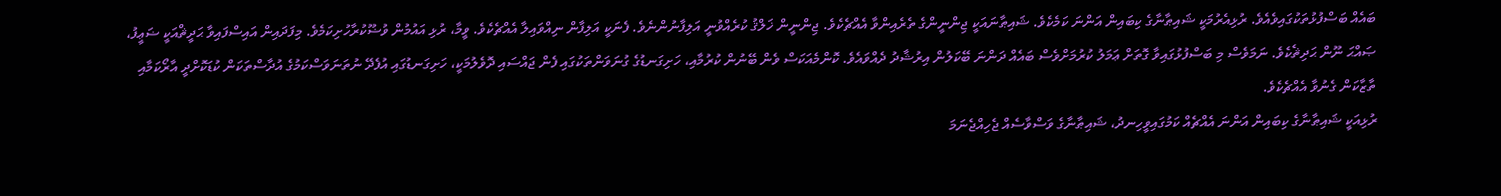ބައެއް ބަސްފުޅުތަކުގައިވެއެވެ. ރުޅިއެރުމަކީ ޝައިޠާނާގެ ކިބައިން އަންނަ ކަމެކެވެ. ޝައިޠާނައަކީ ޖިންނީންގެ ތެރެއިންވާ އެއްޗެކެވެ. ޖިންނީން ޚަލްޤު ކުރެއްވުނީ އަލިފާނުންނެވެ. ފެނަކީ އަލިފާން ނިއްވައިލާ އެއްޗެކެވެ. ވީމާ، ރުޅި އައުމުން ވުޟޫކުރާހުށިކަމެވެ. މިފަދައިން އައިސްފައިވާ ޙަދީޘްއަކީ ޟަޢީފު، ޞައްޙަ ނޫން ޙަދިޘެކެވެ. ނަމަވެސް މި ބަސްފުޅުގައިވާ ގޮތަށް ޢަމަލު ކުރުމަށްވެސް ބައެއް ދަންނަ ބޭކަލުން އިރުޝާދު ދެއްވައެވެ. ކޮންމެއަކަސް ވެން ބޭނުން ކުރުމާއި، ހަށިގަނޑުގެ ގުނަވަންތަކުގައި ފެން ޖައްސައި ދޮވެލުމަކީ، ހަށިގަނޑުގައި އުފެދޭ ނުތަނަވަސްކަމުގެ އުދާސްތަކަން ކުޑަކޮށްދީ އާރޯކަމާއި ތާޒާކަން ގެނުވާ އެއްޗެކެވެ.
ރުޅިއަކީ ޝައިޠާނާގެ ކިބައިން އަންނަ އެއްޗެއް ކަމުގައިވީހިނދު، ޝައިޠާނާގެ ވަސްވާސެއް ޖެހިއްޖެނަމަ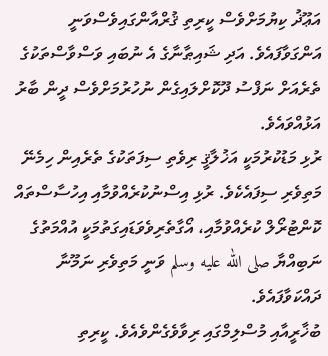އަޢޫޛު ކިޔުމަށްވެސް ކީރިތި ޤުރްއާންގައިވެސްވަނީ އަންގަވާފައެވެ. އަދި ޝައިޠާނާގެ އެ ނުބައި ވަސްވާސްތަކުގެ ތެރެއަށް ނަފްސު ދޫކޮށްލައިގެން ނުހުރުމަށްވެސް ދީން ބާރު އަޅުއްވައެވެ.
ރުޅި މަޑުކުރުމަކީ އަޚުލާޤީ ރިވެތި ސިފަތަކުގެ ތެރެއިން ހިމެނޭ މަތިވެރި ސިފައެކެވެ. ރުޅި އިސްނުކުރެއްވުމާއި އިހުސާސްތައް ކޮންޓުރޯލް ކުރެއްވުމާއި، އޯގާތެރިވެވަޑައިގަތުމަކީ އުއްމަތުގެ ނަބިއްޔާ صلى الله عليه وسلم ވަނީ މަތިވެރި ނަމޫނާ ދައްކަވާފައެވެ.
ބުޚާރީއާއި މުސްލިމްގައި ރިވާވެގެންވެއެވެ. ކީރިތި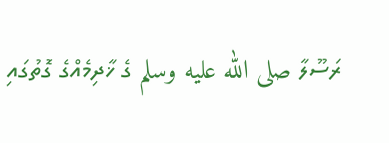ރަސޫލާ صلى الله عليه وسلم ގެ ޚާދިމެއްގެ ގޮތުގައި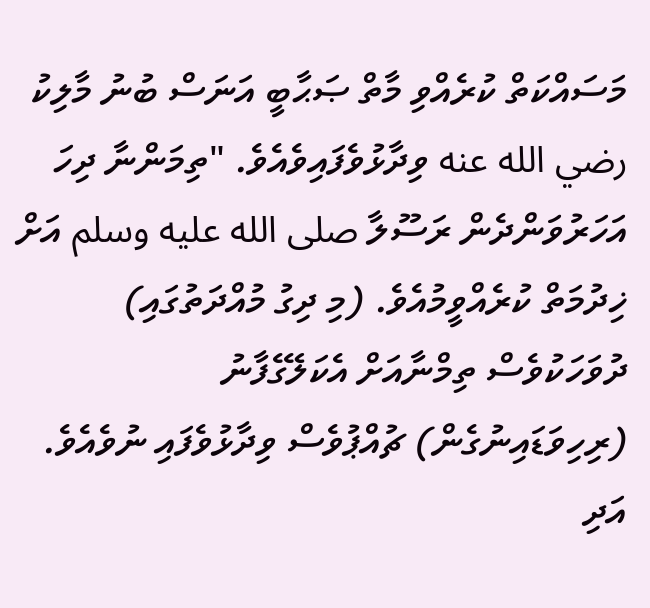މަސައްކަތް ކުރެއްވި މާތް ޞަޙާބީ އަނަސް ބުނު މާލިކު رضي الله عنه ވިދާޅުވެފައިވެއެވެ. "ތިމަންނާ ދިހަ އަހަރުވަންދެން ރަސޫލާ صلى الله عليه وسلم އަށް ޚިދުމަތް ކުރެއްވީމުއެވެ. (މި ދިގު މުއްދަތުގައި) ދުވަހަކުވެސް ތިމްނާއަށް އެކަލޭގެފާނު (ރިހިވަޑައިނުގެން) ޗުއްޕުވެސް ވިދާޅުވެފައި ނުވެއެވެ. އަދި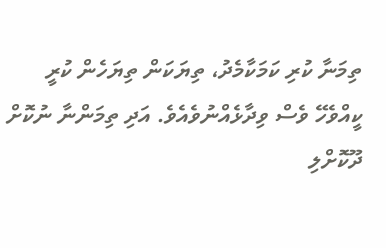ތިމަނާ ކުރި ކަމަކާމެދު، ތިޔަކަން ތިޔަހެން ކުރީ ކީއްވެހޭ ވެސް ވިދާޅެއްނުވެއެވެ. އަދި ތިމަންނާ ނުކޮށް ދޫކޮށްލި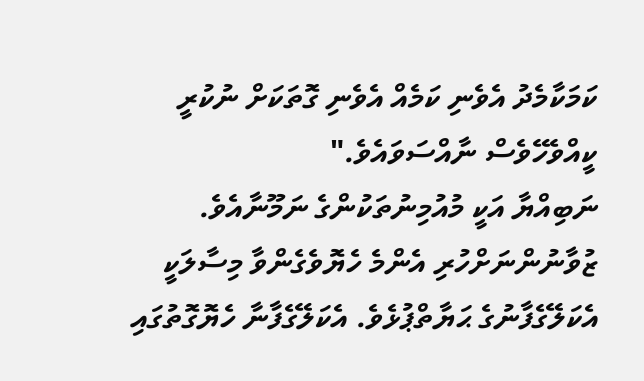ކަމަކާމެދު އެވެނި ކަމެއް އެވެނި ގޮތަކަށް ނުކުރީ ކީއްވެހޭވެސް ނާއްސަވައެވެ."
ނަބިއްޔާ އަކީ މުއުމިނުތަކުންގެ ނަމޫނާއެވެ. ޒުވާނުންނަށްހުރި އެންމެ ހެޔޮވެގެންވާ މިސާލަކީ އެކަލޭގެފާނުގެ ޙަޔާތްޕުޅެވެ. އެކަލޭގެފާނާ ހެޔޮގޮތުގައި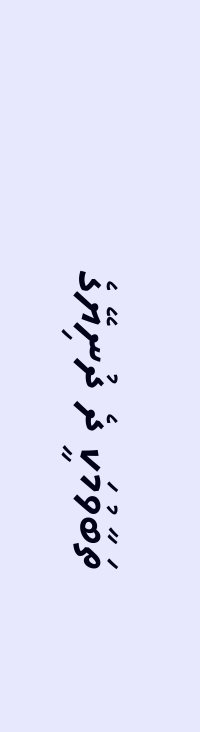ތަބާވުމަކީ ދެ ދުނިޔޭގެ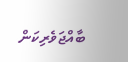ބާއްޖަވެރިކަން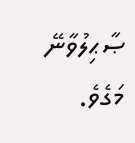ޞާޙިލުވާނޭ މަގެވެ.